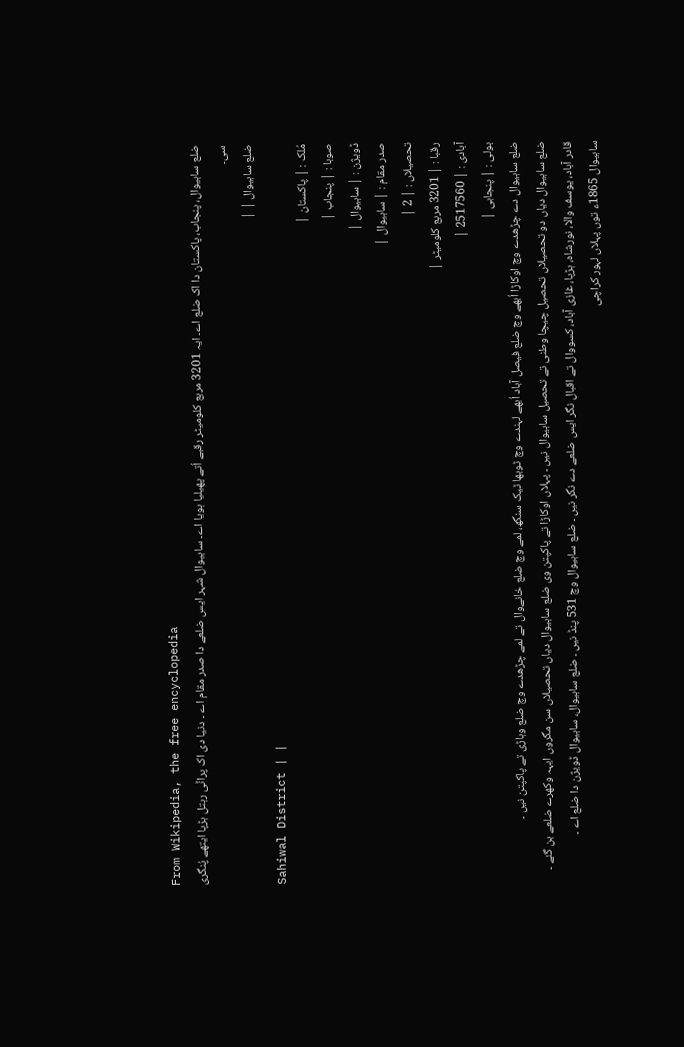From Wikipedia, the free encyclopedia
ضلع ساہیوال، پنجاب، پاکستان دا اک ضلع اے۔ ایہ 3201 مربع کلومیٹر رقبے اُتے پھیلیا ہویا اے۔ ساہیوال شہر ایس ضلعے دا صدر مقام اے ۔ دنیا دی اک پراݨی رہتل ہڑپا ایتھے پُنگری سی۔
ضلع ساہیوال | |
Sahiwal District | |
مُلک : | پاکستان |
صوبا : | پنجاب |
ڈویژن : | ساہیوال |
صدر مقام : | ساہیوال |
تحصیلاں : | 2 |
رقبا : | 3201 مربع کلومیٹر |
آبادی : | 2517560 |
بولی : | پنجابی |
ضلع ساہیوال دے چڑھدے وچ اوکاڑا اُبھے وچ ضلع فیصل آباد اُبھے لہندے وچ ٹوبھا ٹیک سنگھ، لمے وچ ضلع خانےوال تے لمے چڑھدے وچ ضلع وہاڑی تے پاکپتن نیں ۔
ضلع ساہیوال دیاں دو تحصیلاں تحصیل چیچا وطنی تے تحصیل ساہیوال نیں ۔ پہلاں اوکاڑا تے پاکپتن وی ضلع ساہیوال دیاں تحصیلاں سن مگروں ایہہ وکھرے ضلعے بن گئے ۔ قادر آباد، یوسف والا، نورشاہ، ہڑپا، غازی آباد، کسووال تے اقبال نگر ایس ضلعے دے نگر نیں ۔ ضلع ساہیوال وچ 531 پنڈ نیں ۔ ضلع ساہیوال، ساہیوال ڈویژن دا ضلع اے ۔
ساہیوال 1865ء توں پہلاں لہور کراچی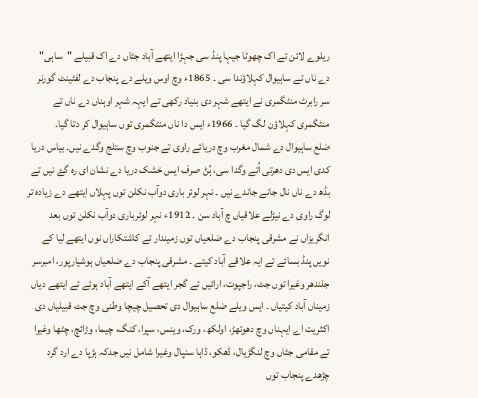ریلوے لائن تے اک چھوٹا جیہا پنڈ سی جہڑا ایتھے آباد جٹاں دے اک قبیلے "ساہی" دے ناں تے ساہیوال کہلاؤندا سی ۔ 1865ء وچ اوس ویلے دے پنجاب دے لفٹینٹ گورنر سر رابرٹ منٹگمری نے ایتھے شہر دی بنیاد رکھی تے ایہہ شہر اوہناں دے ناں تے منٹگمری کہلاؤن لگ گیا ۔ 1966ء ایس دا ناں منٹگمری توں ساہیوال کر دتا گیا۔
ضلع ساہیوال دے شمال مغرب وچ دریائے راوی تے جنوب وچ ستلج وگدے نیں۔ بیاس دریا کدی ایس دی دھرتی اُتے وگدا سی، ہُݨ صرف ایس خشک دریا دے نشان ای رہ گۓ نیں تے بڈھ دے ناں نال جانے جاندے نیں ۔ نہر لوئر باری دوآب نکلن توں پہلاں ایتھے دے زیادہ تر لوگ راوی دے نیڑلے علاقیاں چ آباد سن ۔ 1912ء نہر لوئرباری دوآب نکلن توں بعد انگریزاں نے مشرقی پنجاب دے ضلعیاں توں زمیندار تے کاشتکاراں نوں ایتھے لیا کے نویں پنڈ بسائے تے ایہ علاقے آباد کیتے ۔ مشرقی پنجاب دے ضلعیاں ہوشیارپور، امبرسر جلندھر وغیرا توں جٹ، راجپوت، ارائیں تے گجر ایتھے آکے ایتھے آباد ہوئے تے ایتھے دیاں زمیناں آباد کیتیاں ۔ ایس ویلے ضلع ساہیوال دی تحصیل چیچا وطنی وچ جٹ قبیلیاں دی اکثریت اے ایہناں وچ دھوتھڑ، اولکھ، ورک، وینس، سپرا، کنگ، چیما، وڑائچ، چٹھا وغیرا تے مقامی جٹاں وچ لنگڑیال، ڈھکو، ڈاہا سنپال وغیرا شامل نیں جدکہ ہڑپا دے ارد گرد چڑھدے پنجاب توں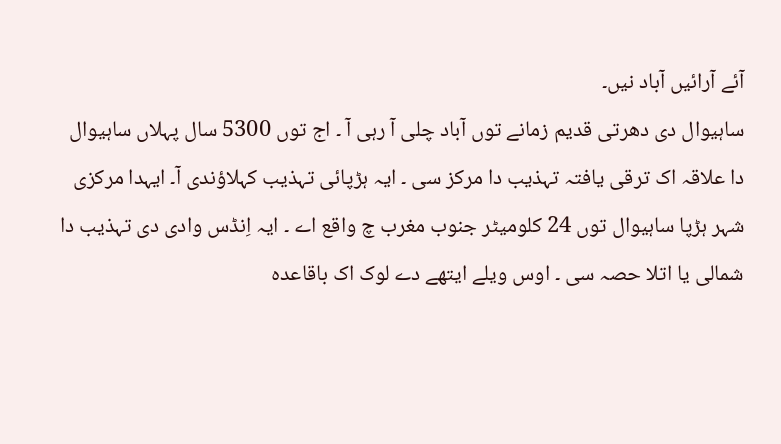آئے آرائیں آباد نیں۔
ساہیوال دی دھرتی قدیم زمانے توں آباد چلی آ رہی آ ۔ اج توں 5300 سال پہلاں ساہیوال دا علاقہ اک ترقی یافتہ تہذیب دا مرکز سی ۔ ایہ ہڑپائی تہذیب کہلاؤندی آ۔ ایہدا مرکزی شہر ہڑپا ساہیوال توں 24 کلومیٹر جنوب مغرب چ واقع اے ۔ ایہ اِنڈس وادی دی تہذیب دا شمالی یا اتلا حصہ سی ۔ اوس ویلے ایتھے دے لوک اک باقاعدہ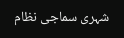شہری سماجی نظام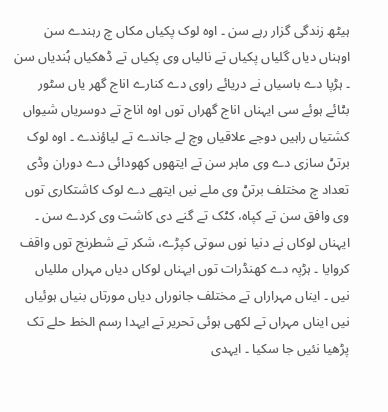ہیٹھ زندگی گزار رہے سن ۔ اوہ لوک پکیاں مکاں چ رہندے سن اوہناں دیاں گلیاں پکیاں تے نالیاں وی پکیاں تے ڈھکیاں ہُندیاں سن ۔ ہڑپا دے باسیاں نے دریائے راوی دے کنارے اناج گھر یاں سٹور بݨائے ہوئے سی ایہناں اناج گھراں توں اوہ اناج تے دوسریاں شیواں کشتیاں راہیں دوجے علاقیاں وچ لے جاندے تے لیاؤندے ۔ اوہ لوک برتݨ سازی دے وی ماہر سن تے ایتھوں کھودائی دے دوران وڈی تعداد چ مختلف برتݨ وی ملے نیں ایتھے دے لوک کاشتکاری توں وی وافق سن تے کپاہ، کݨک تے گنے دی کاشت وی کردے سن ۔ ایہناں لوکاں نے دنیا نوں سوتی کپڑے، شکر تے شطرنج توں واقف کروایا ۔ ہڑپہ دے کھنڈرات توں ایہناں لوکاں دیاں مہراں مللیاں نیں ۔ ایناں مہراراں تے مختلف جانوراں دیاں مورتاں بنیاں ہوئیاں نیں ایناں مہراں تے لکھی ہوئی تحریر تے ایہدا رسم الخط حلے تک پڑھیا نئیں جا سکیا ۔ ایہدی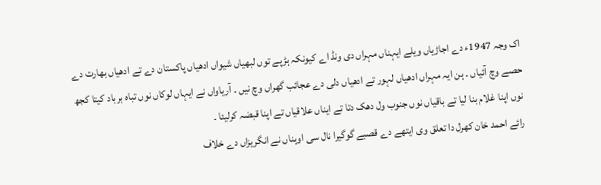اک وجہ 1947ء دے اجاڑیاں ویلے ایہناں مہراں دی ونڈ اے کیونکہ ہڑپے توں لبھیاں شیواں ادھیاں پاکستان دے تے ادھیاں بھارت دے حصے وچ آئیاں ۔ ہن ایہ مہراں ادھیاں لہور تے ادھیاں دلی دے عجائب گھراں وچ نیں ۔ آریاواں نے ایہاں لوکاں نوں تباہ برباد کیتا کجھ نوں اپنا غلام بنا لیا تے باقیاں نوں جنوب ول دھک دتا تے ایناں علاقیاں تے اپنا قبضہ کرلیئا ۔
رائے احمد خان کھرل دا تعلق وی ایتھے دے قصبے گوگیرا نال سی اوہناں نے انگریزاں دے خلاف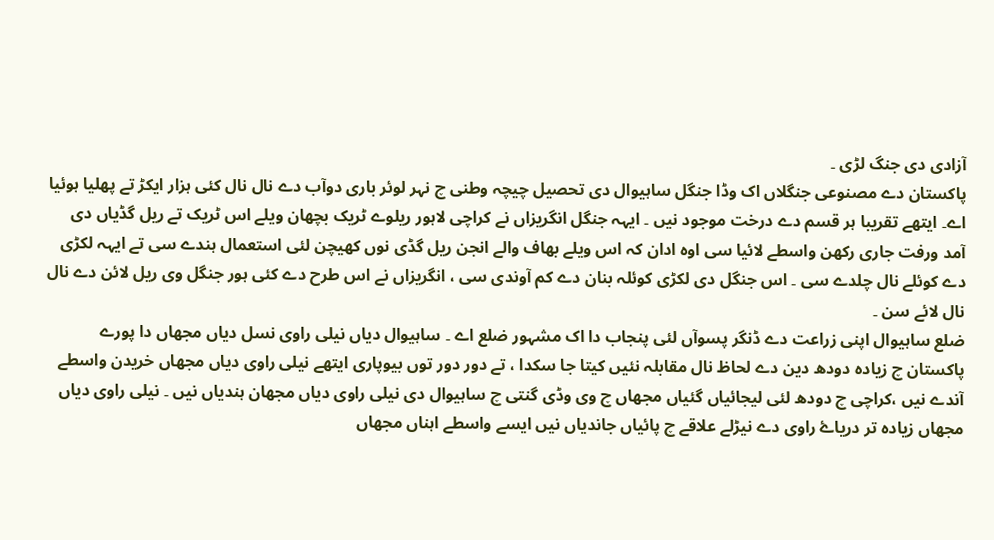آزادی دی جنگ لڑی ۔
پاکستان دے مصنوعی جنگلاں اک وڈا جنگل ساہیوال دی تحصیل چیچہ وطنی چ نہر لوئر باری دوآب دے نال نال کئی ہزار ایکڑ تے پھلیا ہوئیا اے۔ ایتھے تقریبا ہر قسم دے درخت موجود نیں ۔ ایہہ جنگل انگریزاں نے کراچی لاہور ریلوے ٹریک بچھان ویلے اس ٹریک تے ریل گڈیاں دی آمد ورفت جاری رکھن واسطے لائیا سی اوہ ادان کہ اس ویلے بھاف والے انجن ریل گڈی نوں کھیچن لئی استعمال ہندے سی تے ایہہ لکڑی دے کوئلے نال چلدے سی ۔ اس جنگل دی لکڑی کوئلہ بنان دے کم آوندی سی ، انگریزاں نے اس طرح دے کئی ہور جنگل وی ریل لائن دے نال نال لائے سن ۔
ضلع ساہیوال اپنی زراعت دے ڈنگر پسوآں لئی پنجاب دا اک مشہور ضلع اے ۔ ساہیوال دیاں نیلی راوی نسل دیاں مجھاں دا پورے پاکستان چ زیادہ دودھ دین دے لحاظ نال مقابلہ نئیں کیتا جا سکدا ، تے دور دور توں بیوپاری ایتھے نیلی راوی دیاں مجھاں خریدن واسطے آندے نیں ،کراچی چ دودھ لئی لیجائیاں گئیاں مجھاں چ وی وڈی گنتی چ ساہیوال دی نیلی راوی دیاں مجھان ہندیاں نیں ۔ نیلی راوی دیاں مجھاں زیادہ تر دریاۓ راوی دے نیڑلے علاقے چ پائیاں جاندیاں نیں ایسے واسطے اہناں مجھاں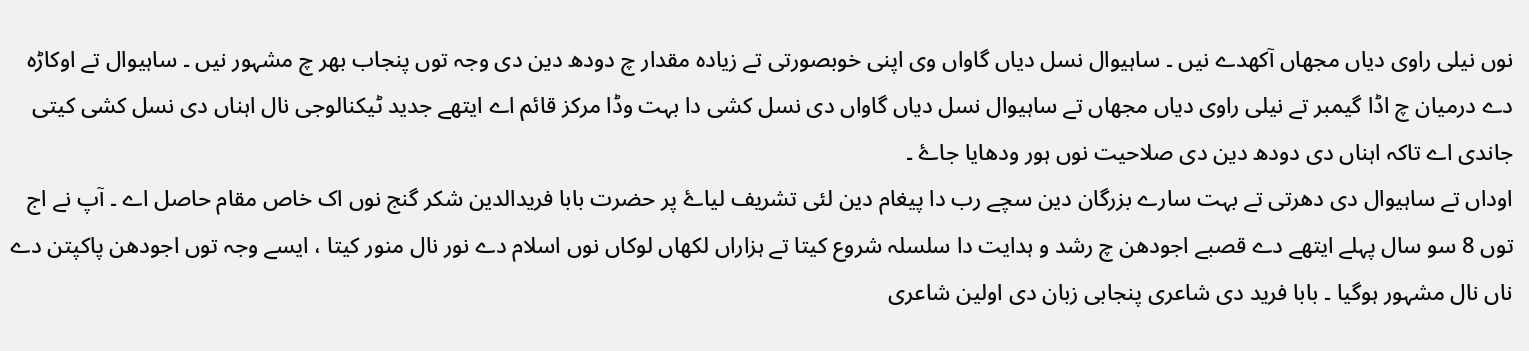نوں نیلی راوی دیاں مجھاں آکھدے نیں ۔ ساہیوال نسل دیاں گاواں وی اپنی خوبصورتی تے زیادہ مقدار چ دودھ دین دی وجہ توں پنجاب بھر چ مشہور نیں ۔ ساہیوال تے اوکاڑہ دے درمیان چ اڈا گیمبر تے نیلی راوی دیاں مجھاں تے ساہیوال نسل دیاں گاواں دی نسل کشی دا بہت وڈا مرکز قائم اے ایتھے جدید ٹیکنالوجی نال اہناں دی نسل کشی کیتی جاندی اے تاکہ اہناں دی دودھ دین دی صلاحیت نوں ہور ودھایا جاۓ ۔
اوداں تے ساہیوال دی دھرتی تے بہت سارے بزرگان دین سچے رب دا پیغام دین لئی تشریف لیاۓ پر حضرت بابا فریدالدین شکر گنج نوں اک خاص مقام حاصل اے ۔ آپ نے اج توں 8 سو سال پہلے ایتھے دے قصبے اجودھن چ رشد و ہدایت دا سلسلہ شروع کیتا تے ہزاراں لکھاں لوکاں نوں اسلام دے نور نال منور کیتا ، ایسے وجہ توں اجودھن پاکپتن دے ناں نال مشہور ہوگیا ۔ بابا فرید دی شاعری پنجابی زبان دی اولین شاعری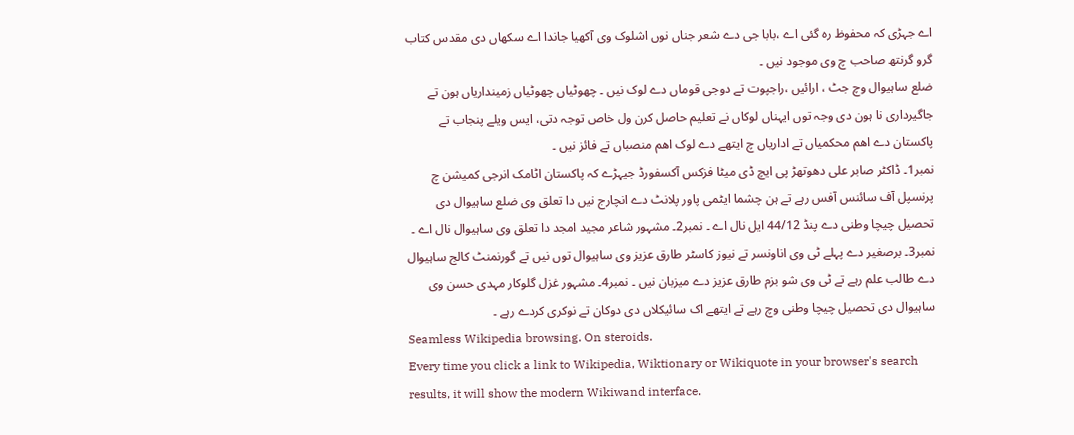اے جہڑی کہ محفوظ رہ گئی اے ،بابا جی دے شعر جناں نوں اشلوک وی آکھیا جاندا اے سکھاں دی مقدس کتاب گرو گرنتھ صاحب چ وی موجود نیں ۔
ضلع ساہیوال وچ جٹ ، ارائیں ،راجپوت تے دوجی قوماں دے لوک نیں ۔ چھوٹیاں چھوٹیاں زمینداریاں ہون تے جاگیرداری نا ہون دی وجہ توں ایہناں لوکاں نے تعلیم حاصل کرن ول خاص توجہ دتی، ایس ویلے پنجاب تے پاکستان دے اھم محکمیاں تے اداریاں چ ایتھے دے لوک اھم منصباں تے فائز نیں ۔
نمبر1۔ ڈاکٹر صابر علی دھوتھڑ پی ایچ ڈی میٹا فزکس آکسفورڈ جیہڑے کہ پاکستان اٹامک انرجی کمیشن چ پرنسپل آف سائنس آفس رہے تے ہن چشما ایٹمی پاور پلانٹ دے انچارج نیں دا تعلق وی ضلع ساہیوال دی تحصیل چیچا وطنی دے پنڈ 44/12 ایل نال اے ۔ نمبر2۔ مشہور شاعر مجید امجد دا تعلق وی ساہیوال نال اے ۔ نمبر3۔ برصغیر دے پہلے ٹی وی اناونسر تے نیوز کاسٹر طارق عزیز وی ساہیوال توں نیں تے گورنمنٹ کالج ساہیوال دے طالب علم رہے تے ٹی وی شو بزم طارق عزیز دے میزبان نیں ۔ نمبر4۔ مشہور غزل گلوکار مہدی حسن وی ساہیوال دی تحصیل چیچا وطنی وچ رہے تے ایتھے اک سائیکلاں دی دوکان تے نوکری کردے رہے ۔
Seamless Wikipedia browsing. On steroids.
Every time you click a link to Wikipedia, Wiktionary or Wikiquote in your browser's search results, it will show the modern Wikiwand interface.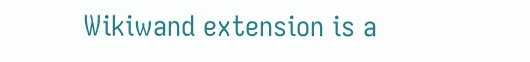Wikiwand extension is a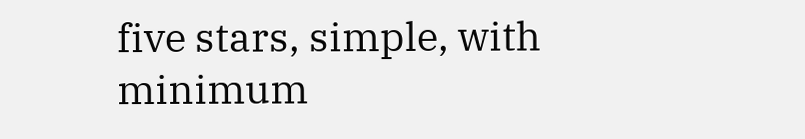five stars, simple, with minimum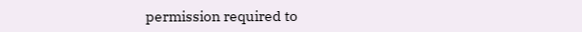permission required to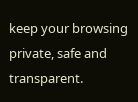keep your browsing private, safe and transparent.